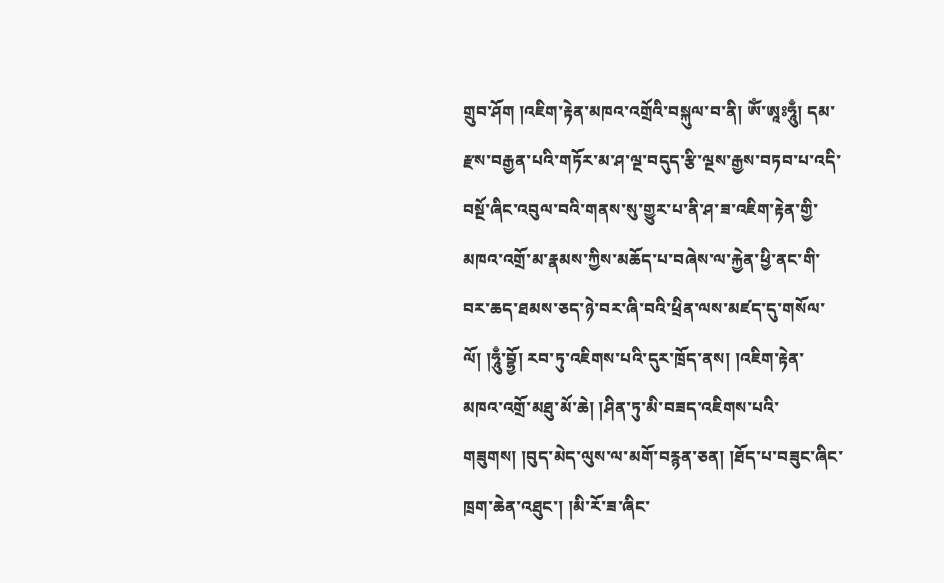གྲུབ་ཤོག །འཇིག་རྟེན་མཁའ་འགྲོའི་བསྐུལ་བ་ནི། ཨོཾ་ཨཱཿཧཱུྃ། དམ་རྫས་བརྒྱན་པའི་གཏོར་མ་ཤ་ལྔ་བདུད་རྩི་ལྔས་རྒྱས་བཏབ་པ་འདི་བསྔོ་ཞིང་འབུལ་བའི་གནས་སུ་གྱུར་པ་ནི་ཤ་ཟ་འཇིག་རྟེན་གྱི་མཁའ་འགྲོ་མ་རྣམས་ཀྱིས་མཆོད་པ་བཞེས་ལ་རྐྱེན་ཕྱི་ནང་གི་བར་ཆད་ཐམས་ཅད་ཉེ་བར་ཞི་བའི་ཕྲིན་ལས་མཛད་དུ་གསོལ་ལོ། །ཧཱུྃ་བྷྱོ། རབ་ཏུ་འཇིགས་པའི་དུར་ཁྲོད་ནས། །འཇིག་རྟེན་མཁའ་འགྲོ་མཐུ་མོ་ཆེ། །ཤིན་ཏུ་མི་བཟད་འཇིགས་པའི་གཟུགས། །བུད་མེད་ལུས་ལ་མགོ་བརྙན་ཅན། །ཐོད་པ་བཟུང་ཞིང་ཁྲག་ཆེན་འཐུང་། །མི་རོ་ཟ་ཞིང་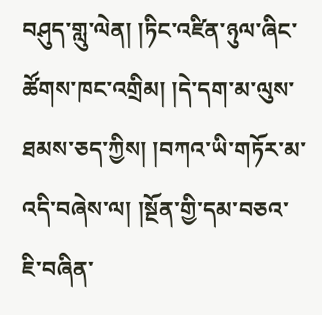བཤུད་གླུ་ལེན། །ཏིང་འཛིན་ཉུལ་ཞིང་ཚོགས་ཁང་འགྲིམ། །དེ་དག་མ་ལུས་ཐམས་ཅད་ཀྱིས། །བཀའ་ཡི་གཏོར་མ་འདི་བཞེས་ལ། །སྔོན་གྱི་དམ་བཅའ་ཇི་བཞིན་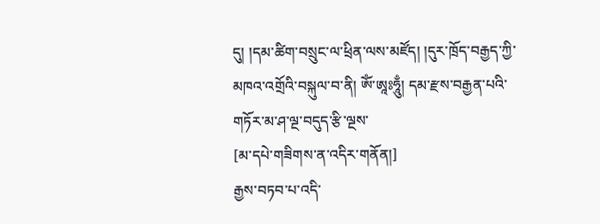དུ། །དམ་ཚིག་བསྲུང་ལ་ཕྲིན་ལས་མཛོད། །དུར་ཁྲོད་བརྒྱད་ཀྱི་མཁའ་འགྲོའི་བསྐུལ་བ་ནི། ཨོཾ་ཨཱཿཧཱུྃ། དམ་རྫས་བརྒྱན་པའི་གཏོར་མ་ཤ་ལྔ་བདུད་རྩི་ལྔས་
[མ་དཔེ་གཟིགས་ན་འདིར་གནོན།]
རྒྱས་བཏབ་པ་འདི་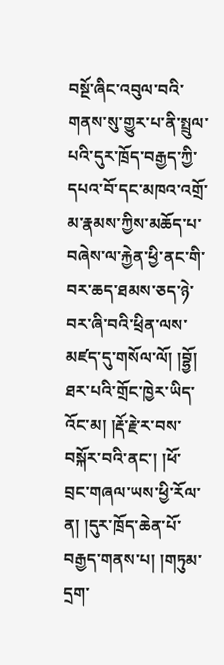བསྔོ་ཞིང་འབུལ་བའི་གནས་སུ་གྱུར་པ་ནི་སྤྲུལ་པའི་དུར་ཁྲོད་བརྒྱད་ཀྱི་དཔའ་བོ་དང་མཁའ་འགྲོ་མ་རྣམས་ཀྱིས་མཆོད་པ་བཞེས་ལ་རྐྱེན་ཕྱི་ནང་གི་བར་ཆད་ཐམས་ཅད་ཉེ་བར་ཞི་བའི་ཕྲིན་ལས་མཛད་དུ་གསོལ་ལོ། །བྷྱོ། ཐར་པའི་གྲོང་ཁྱེར་ཡིད་འོང་མ། །རྡོ་རྗེ་ར་བས་བསྐོར་བའི་ནང་། །ཕོ་བྲང་གཞལ་ཡས་ཕྱི་རོལ་ན། །དུར་ཁྲོད་ཆེན་པོ་བརྒྱད་གནས་པ། །གཏུམ་དྲག་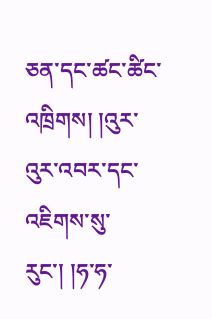ཅན་དང་ཚང་ཚིང་འཁྲིགས། །འུར་འུར་འབར་དང་འཇིགས་སུ་རུང་། །ཧ་ཧ་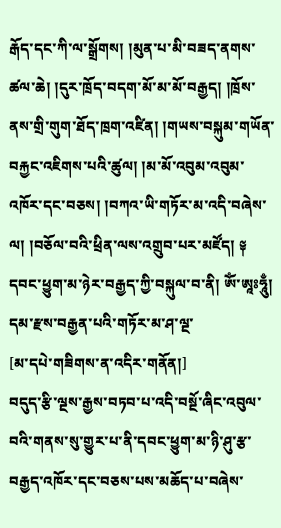རྒོད་དང་ཀི་ལ་སྒྲོགས། །མུན་པ་མི་བཟད་ནགས་ཚལ་ཆེ། །དུར་ཁྲོད་བདག་མོ་མ་མོ་བརྒྱད། །ཁྲོས་ནས་གྲི་གུག་ཐོད་ཁྲག་འཛིན། །གཡས་བསྐུམ་གཡོན་བརྐྱང་འཇིགས་པའི་ཚུལ། །མ་མོ་འབུམ་འབུམ་འཁོར་དང་བཅས། །བཀའ་ཡི་གཏོར་མ་འདི་བཞེས་ལ། །བཅོལ་བའི་ཕྲིན་ལས་འགྲུབ་པར་མཛོད། ༈ དབང་ཕྱུག་མ་ཉེར་བརྒྱད་ཀྱི་བསྐུལ་བ་ནི། ཨོཾ་ཨཱཿཧཱུྃ། དམ་རྫས་བརྒྱན་པའི་གཏོར་མ་ཤ་ལྔ་
[མ་དཔེ་གཟིགས་ན་འདིར་གནོན།]
བདུད་རྩི་ལྔས་རྒྱས་བཏབ་པ་འདི་བསྔོ་ཞིང་འབུལ་བའི་གནས་སུ་གྱུར་པ་ནི་དབང་ཕྱུག་མ་ཉི་ཤུ་རྩ་བརྒྱད་འཁོར་དང་བཅས་པས་མཆོད་པ་བཞེས་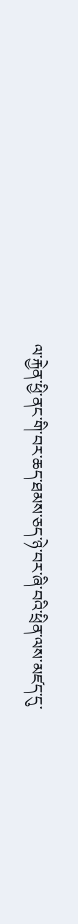ལ་རྐྱེན་ཕྱི་ནང་གི་བར་ཆད་ཐམས་ཅད་ཉེ་བར་ཞི་བའི་ཕྲིན་ལས་མཛད་དུ་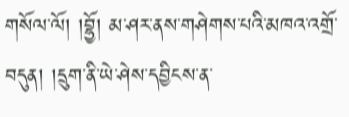གསོལ་ལོ། །བྷྱོ། མ་ཤར་ནས་གཤེགས་པའི་མཁའ་འགྲོ་བདུན། །དྲུག་ནི་ཡེ་ཤེས་དབྱིངས་ན་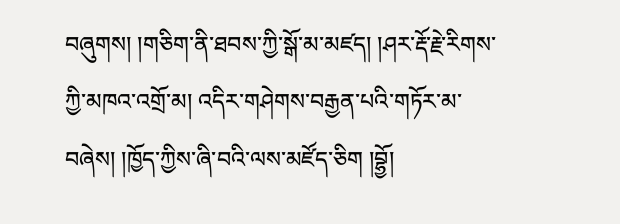བཞུགས། །གཅིག་ནི་ཐབས་ཀྱི་སྒོ་མ་མཛད། །ཤར་རྡོ་རྗེ་རིགས་ཀྱི་མཁའ་འགྲོ་མ། འདིར་གཤེགས་བརྒྱན་པའི་གཏོར་མ་བཞེས། །ཁྱོད་ཀྱིས་ཞི་བའི་ལས་མཛོད་ཅིག །བྷྱོ།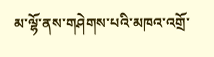མ་ལྷོ་ནས་གཤེགས་པའི་མཁའ་འགྲོ་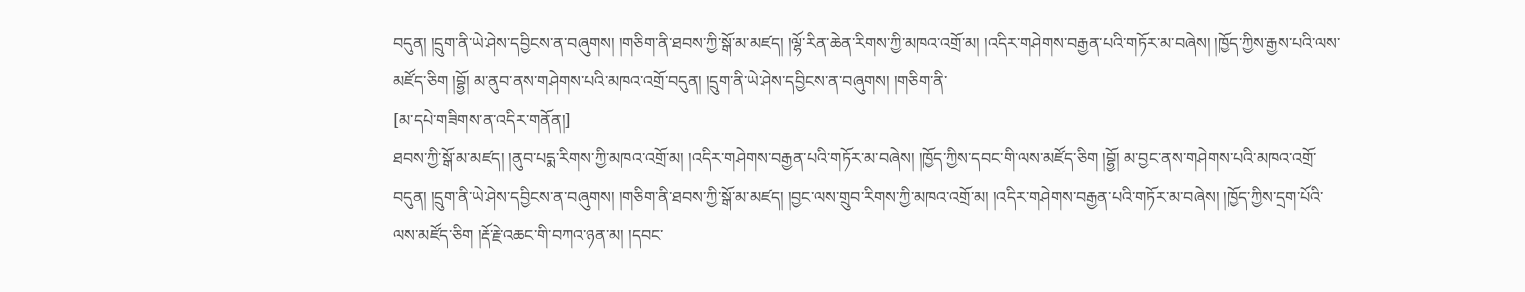བདུན། །དྲུག་ནི་ཡེ་ཤེས་དབྱིངས་ན་བཞུགས། །གཅིག་ནི་ཐབས་ཀྱི་སྒོ་མ་མཛད། །ལྷོ་རིན་ཆེན་རིགས་ཀྱི་མཁའ་འགྲོ་མ། །འདིར་གཤེགས་བརྒྱན་པའི་གཏོར་མ་བཞེས། །ཁྱོད་ཀྱིས་རྒྱས་པའི་ལས་མཛོད་ཅིག །བྷྱོ། མ་ནུབ་ནས་གཤེགས་པའི་མཁའ་འགྲོ་བདུན། །དྲུག་ནི་ཡེ་ཤེས་དབྱིངས་ན་བཞུགས། །གཅིག་ནི་
[མ་དཔེ་གཟིགས་ན་འདིར་གནོན།]
ཐབས་ཀྱི་སྒོ་མ་མཛད། །ནུབ་པདྨ་རིགས་ཀྱི་མཁའ་འགྲོ་མ། །འདིར་གཤེགས་བརྒྱན་པའི་གཏོར་མ་བཞེས། །ཁྱོད་ཀྱིས་དབང་གི་ལས་མཛོད་ཅིག །བྷྱོ། མ་བྱང་ནས་གཤེགས་པའི་མཁའ་འགྲོ་བདུན། །དྲུག་ནི་ཡེ་ཤེས་དབྱིངས་ན་བཞུགས། །གཅིག་ནི་ཐབས་ཀྱི་སྒོ་མ་མཛད། །བྱང་ལས་གྲུབ་རིགས་ཀྱི་མཁའ་འགྲོ་མ། །འདིར་གཤེགས་བརྒྱན་པའི་གཏོར་མ་བཞེས། །ཁྱོད་ཀྱིས་དྲག་པོའི་ལས་མཛོད་ཅིག །རྡོ་རྗེ་འཆང་གི་བཀའ་ཉན་མ། །དབང་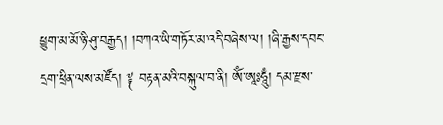ཕྱུག་མ་མོ་ཉི་ཤུ་བརྒྱད། །བཀའ་ཡི་གཏོར་མ་འདི་བཞེས་ལ། །ཞི་རྒྱས་དབང་དྲག་ཕྲིན་ལས་མཛོད། ༈ བརྟན་མའི་བསྐུལ་བ་ནི། ཨོཾ་ཨཱཿཧཱུྃ། དམ་རྫས་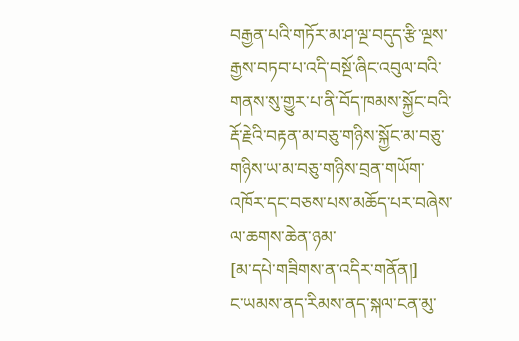བརྒྱན་པའི་གཏོར་མ་ཤ་ལྔ་བདུད་རྩི་ལྔས་རྒྱས་བཏབ་པ་འདི་བསྔོ་ཞིང་འབུལ་བའི་གནས་སུ་གྱུར་པ་ནི་བོད་ཁམས་སྐྱོང་བའི་རྡོ་རྗེའི་བརྟན་མ་བཅུ་གཉིས་སྐྱོང་མ་བཅུ་གཉིས་ཡ་མ་བཅུ་གཉིས་བྲན་གཡོག་འཁོར་དང་བཅས་པས་མཆོད་པར་བཞེས་ལ་ཆགས་ཆེན་ཉམ་
[མ་དཔེ་གཟིགས་ན་འདིར་གནོན།]
ང་ཡམས་ནད་རིམས་ནད་སྐལ་ངན་མུ་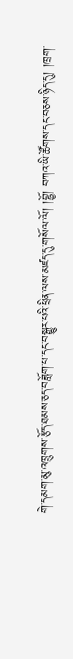གེ་དམག་མུ་འཁྲུགས་རྩོད་ཐམས་ཅད་བཟློག་པ་དང་བསྒྱུར་པའི་ཕྲིན་ལས་མཛད་དུ་གསོལ་ལོ། །བྷྱོ། བཀའ་ཡི་ཚོགས་དང་བཅས་ཉིད་དུ། །ཁྲག་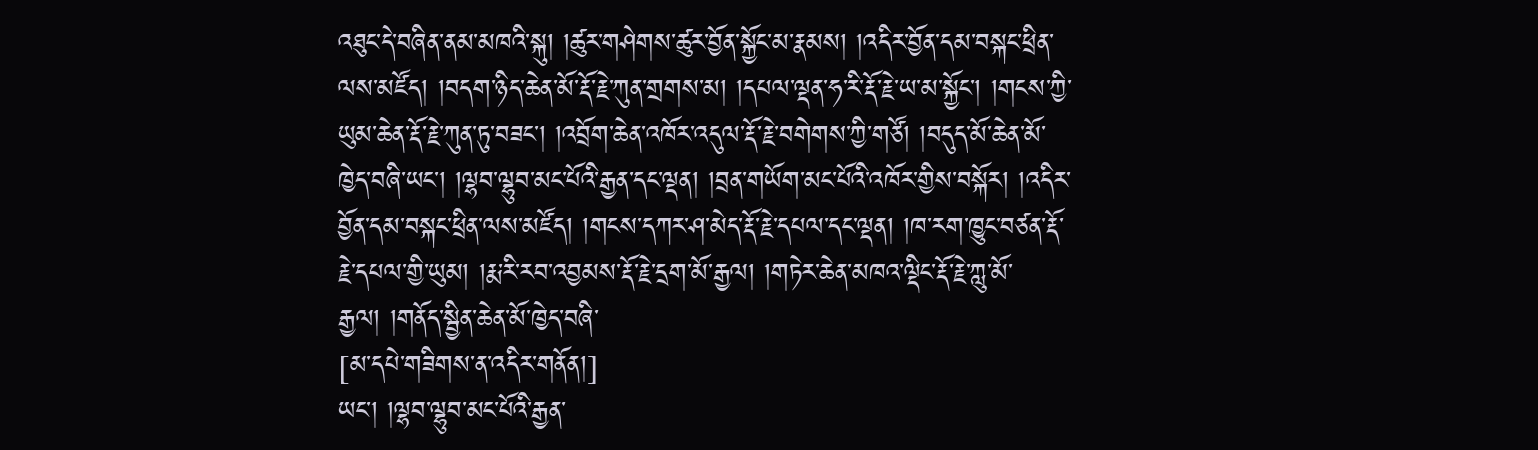འཐུང་དེ་བཞིན་ནམ་མཁའི་སྐུ། །ཚུར་གཤེགས་ཚུར་བྱོན་སྐྱོང་མ་རྣམས། །འདིར་བྱོན་དམ་བསྐང་ཕྲིན་ལས་མཛོད། །བདག་ཉིད་ཆེན་མོ་རྡོ་རྗེ་ཀུན་གྲགས་མ། །དཔལ་ལྡན་ཧ་རི་རྡོ་རྗེ་ཡ་མ་སྐྱོང་། །གངས་ཀྱི་ཡུམ་ཆེན་རྡོ་རྗེ་ཀུན་ཏུ་བཟང་། །འབྲོག་ཆེན་འཁོར་འདུལ་རྡོ་རྗེ་བགེགས་ཀྱི་གཙོ། །བདུད་མོ་ཆེན་མོ་ཁྱེད་བཞི་ཡང་། །ལྷབ་ལྷུབ་མང་པོའི་རྒྱན་དང་ལྡན། །བྲན་གཡོག་མང་པོའི་འཁོར་གྱིས་བསྐོར། །འདིར་བྱོན་དམ་བསྐང་ཕྲིན་ལས་མཛོད། །གངས་དཀར་ཤ་མེད་རྡོ་རྗེ་དཔལ་དང་ལྡན། །ཁ་རག་ཁྱུང་བཙན་རྡོ་རྗེ་དཔལ་གྱི་ཡུམ། །རྨ་རི་རབ་འབྱམས་རྡོ་རྗེ་དྲག་མོ་རྒྱལ། །གཏེར་ཆེན་མཁའ་ལྡིང་རྡོ་རྗེ་ཀླུ་མོ་རྒྱལ། །གནོད་སྦྱིན་ཆེན་མོ་ཁྱེད་བཞི་
[མ་དཔེ་གཟིགས་ན་འདིར་གནོན།]
ཡང་། །ལྷབ་ལྷུབ་མང་པོའི་རྒྱན་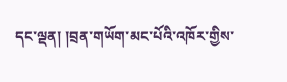དང་ལྡན། །བྲན་གཡོག་མང་པོའི་འཁོར་གྱིས་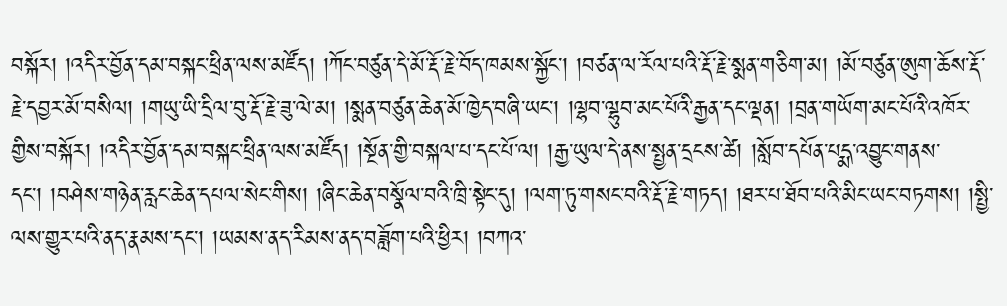བསྐོར། །འདིར་བྱོན་དམ་བསྐང་ཕྲིན་ལས་མཛོད། །ཀོང་བཙུན་དེ་མོ་རྡོ་རྗེ་བོད་ཁམས་སྐྱོང་། །བཙན་ལ་རོལ་པའི་རྡོ་རྗེ་སྨན་གཅིག་མ། །མོ་བཙུན་ཨུག་ཆོས་རྡོ་རྗེ་དབྱར་མོ་བསིལ། །གཡུ་ཡི་དྲིལ་བུ་རྡོ་རྗེ་ཟུ་ལེ་མ། །སྨན་བཙུན་ཆེན་མོ་ཁྱེད་བཞི་ཡང་། །ལྷབ་ལྷུབ་མང་པོའི་རྒྱན་དང་ལྡན། །བྲན་གཡོག་མང་པོའི་འཁོར་གྱིས་བསྐོར། །འདིར་བྱོན་དམ་བསྐང་ཕྲིན་ལས་མཛོད། །སྔོན་གྱི་བསྐལ་པ་དང་པོ་ལ། །རྒྱ་ཡུལ་དེ་ནས་སྤྱན་དྲངས་ཚེ། །སློབ་དཔོན་པདྨ་འབྱུང་གནས་དང་། །བཤེས་གཉེན་རླང་ཆེན་དཔལ་སེང་གིས། །ཞིང་ཆེན་བསྣོལ་བའི་ཁྲི་སྟེང་དུ། །ལག་ཏུ་གསང་བའི་རྡོ་རྗེ་གཏད། །ཐར་པ་ཐོབ་པའི་མིང་ཡང་བཏགས། །སྤྱི་ལས་གྱུར་པའི་ནད་རྣམས་དང་། །ཡམས་ནད་རིམས་ནད་བཟློག་པའི་ཕྱིར། །བཀའ་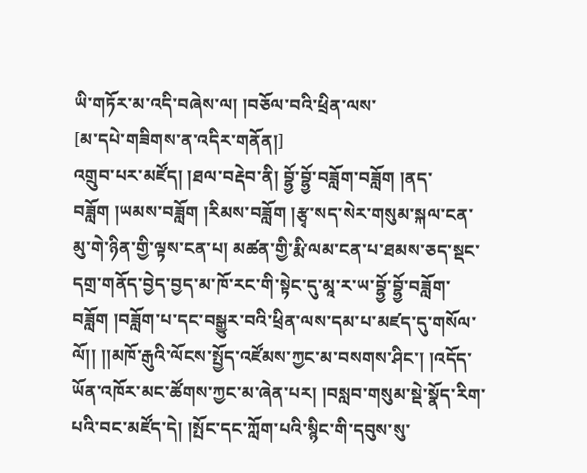ཡི་གཏོར་མ་འདི་བཞེས་ལ། །བཅོལ་བའི་ཕྲིན་ལས་
[མ་དཔེ་གཟིགས་ན་འདིར་གནོན།]
འགྲུབ་པར་མཛོད། །ཐལ་བརྡེབ་ནི། བྷྱོ་བྷྱོ་བཟློག་བཟློག །ནད་བཟློག །ཡམས་བཟློག །རིམས་བཟློག །རྩྭ་སད་སེར་གསུམ་སྐལ་ངན་མུ་གེ་ཉིན་གྱི་ལྟས་ངན་པ། མཚན་གྱི་རྨི་ལམ་ངན་པ་ཐམས་ཅད་སྡང་དགྲ་གནོད་བྱེད་བྱད་མ་ཁོ་རང་གི་སྟེང་དུ་མཱ་ར་ཡ་བྷྱོ་བྷྱོ་བཟློག་བཟློག །བཟློག་པ་དང་བསྒྱུར་བའི་ཕྲིན་ལས་དམ་པ་མཛད་དུ་གསོལ་ལོ།། །།མཁོ་རྒུའི་ལོངས་སྤྱོད་འཛོམས་ཀྱང་མ་བསགས་ཤིང་། །འདོད་ཡོན་འཁོར་མང་ཚོགས་ཀྱང་མ་ཞེན་པར། །བསླབ་གསུམ་སྡེ་སྣོད་རིག་པའི་བང་མཛོད་དེ། །སྤོང་དང་ཀློག་པའི་སྙིང་གི་དབུས་སུ་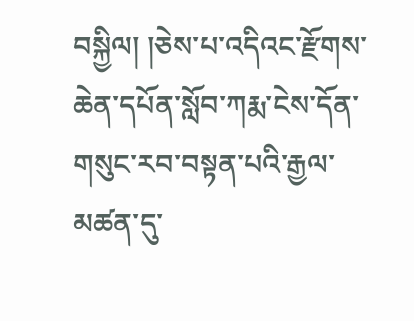བསྐྱིལ། །ཅེས་པ་འདིའང་རྫོགས་ཆེན་དཔོན་སློབ་ཀརྨ་ངེས་དོན་གསུང་རབ་བསྟན་པའི་རྒྱལ་མཚན་དུ་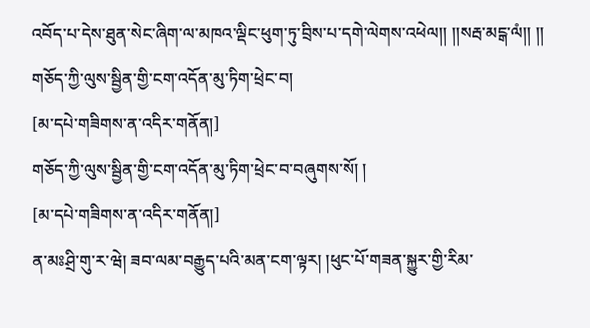འབོད་པ་དེས་ཐུན་སེང་ཞིག་ལ་མཁའ་ལྡིང་ཕུག་ཏུ་བྲིས་པ་དགེ་ལེགས་འཕེལ།། །།སརྦ་མངྒ་ལཾ།། །།
གཅོད་ཀྱི་ལུས་སྦྱིན་གྱི་ངག་འདོན་མུ་ཏིག་ཕྲེང་བ།
[མ་དཔེ་གཟིགས་ན་འདིར་གནོན།]
གཅོད་ཀྱི་ལུས་སྦྱིན་གྱི་ངག་འདོན་མུ་ཏིག་ཕྲེང་བ་བཞུགས་སོ། །
[མ་དཔེ་གཟིགས་ན་འདིར་གནོན།]
ན་མཿཤྲི་གུ་ར་ཝེ། ཟབ་ལམ་བརྒྱུད་པའི་མན་ངག་ལྟར། །ཕུང་པོ་གཟན་སྐྱུར་གྱི་རིམ་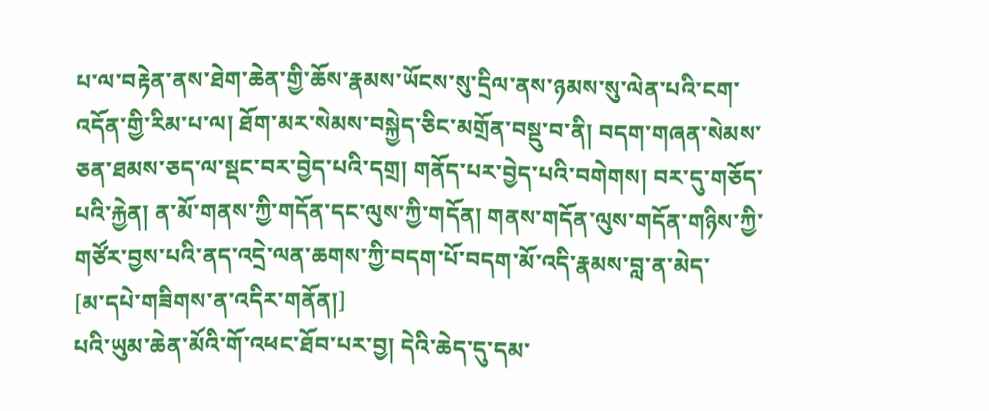པ་ལ་བརྟེན་ནས་ཐེག་ཆེན་གྱི་ཆོས་རྣམས་ཡོངས་སུ་དྲིལ་ནས་ཉམས་སུ་ལེན་པའི་ངག་འདོན་གྱི་རིམ་པ་ལ། ཐོག་མར་སེམས་བསྐྱེད་ཅིང་མགྲོན་བསྡུ་བ་ནི། བདག་གཞན་སེམས་ཅན་ཐམས་ཅད་ལ་སྡང་བར་བྱེད་པའི་དགྲ། གནོད་པར་བྱེད་པའི་བགེགས། བར་དུ་གཅོད་པའི་རྐྱེན། ན་མོ་གནས་ཀྱི་གདོན་དང་ལུས་ཀྱི་གདོན། གནས་གདོན་ལུས་གདོན་གཉིས་ཀྱི་གཙོར་བྱས་པའི་ནད་འདྲེ་ལན་ཆགས་ཀྱི་བདག་པོ་བདག་མོ་འདི་རྣམས་བླ་ན་མེད་
[མ་དཔེ་གཟིགས་ན་འདིར་གནོན།]
པའི་ཡུམ་ཆེན་མོའི་གོ་འཕང་ཐོབ་པར་བྱ། དེའི་ཆེད་དུ་དམ་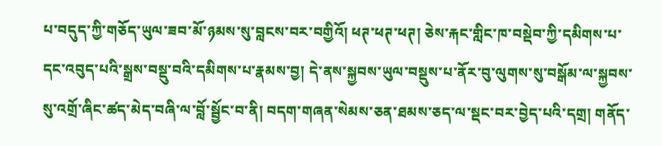པ་བདུད་ཀྱི་གཅོད་ཡུལ་ཟབ་མོ་ཉམས་སུ་བླངས་བར་བགྱིའོ། ཕཊ་ཕཊ་ཕཊ། ཅེས་རྐང་གླིང་ཁ་བསྡེབ་ཀྱི་དམིགས་པ་དང་འབུད་པའི་སྒྲས་བསྡུ་བའི་དམིགས་པ་རྣམས་བྱ། དེ་ནས་སྐྱབས་ཡུལ་བསྡུས་པ་ནོར་བུ་ལུགས་སུ་བསྒོམ་ལ་སྐྱབས་སུ་འགྲོ་ཞིང་ཚད་མེད་བཞི་ལ་བློ་སྦྱོང་བ་ནི། བདག་གཞན་སེམས་ཅན་ཐམས་ཅད་ལ་སྡང་བར་བྱེད་པའི་དགྲ། གནོད་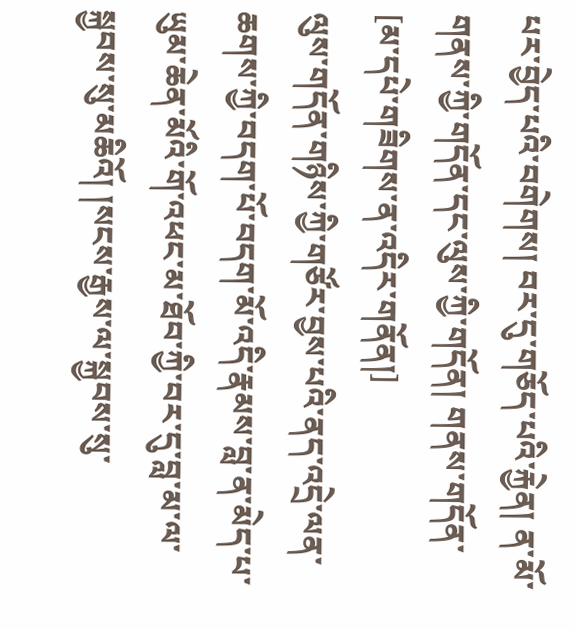པར་བྱེད་པའི་བགེགས། བར་དུ་གཅོད་པའི་རྐྱེན། ན་མོ་གནས་ཀྱི་གདོན་དང་ལུས་ཀྱི་གདོན། གནས་གདོན་
[མ་དཔེ་གཟིགས་ན་འདིར་གནོན།]
ལུས་གདོན་གཉིས་ཀྱི་གཙོར་བྱས་པའི་ནད་འདྲེ་ལན་ཆགས་ཀྱི་བདག་པོ་བདག་མོ་འདི་རྣམས་བླ་ན་མེད་པ་ཡུམ་ཆེན་མོའི་གོ་འཕང་མ་ཐོབ་ཀྱི་བར་དུ་བླ་མ་ལ་སྐྱབས་སུ་མཆིའོ། །སངས་རྒྱས་ལ་སྐྱབས་སུ་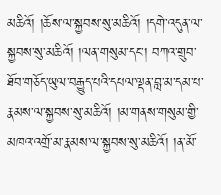མཆིའོ། །ཆོས་ལ་སྐྱབས་སུ་མཆིའོ། །དགེ་འདུན་ལ་སྐྱབས་སུ་མཆིའོ། །ལན་གསུམ་དང་། བཀའ་གྲུབ་ཐོབ་གཅོད་ཡུལ་བརྒྱུད་པའི་དཔལ་ལྡན་བླ་མ་དམ་པ་རྣམས་ལ་སྐྱབས་སུ་མཆིའོ། །མ་གནས་གསུམ་གྱི་མཁའ་འགྲོ་མ་རྣམས་ལ་སྐྱབས་སུ་མཆིའོ། །ན་མོ་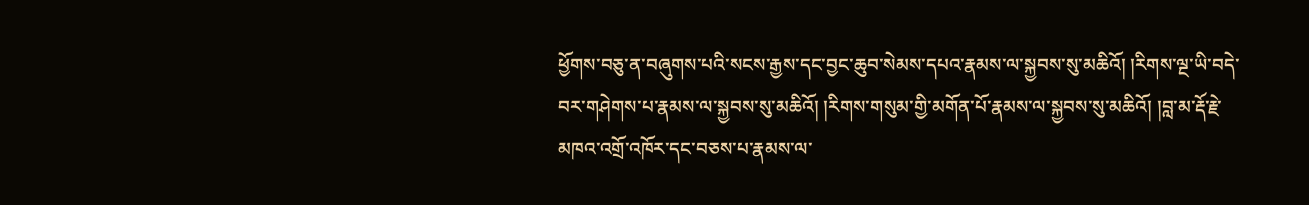ཕྱོགས་བཅུ་ན་བཞུགས་པའི་སངས་རྒྱས་དང་བྱང་ཆུབ་སེམས་དཔའ་རྣམས་ལ་སྐྱབས་སུ་མཆིའོ། །རིགས་ལྔ་ཡི་བདེ་བར་གཤེགས་པ་རྣམས་ལ་སྐྱབས་སུ་མཆིའོ། །རིགས་གསུམ་གྱི་མགོན་པོ་རྣམས་ལ་སྐྱབས་སུ་མཆིའོ། །བླ་མ་རྡོ་རྗེ་མཁའ་འགྲོ་འཁོར་དང་བཅས་པ་རྣམས་ལ་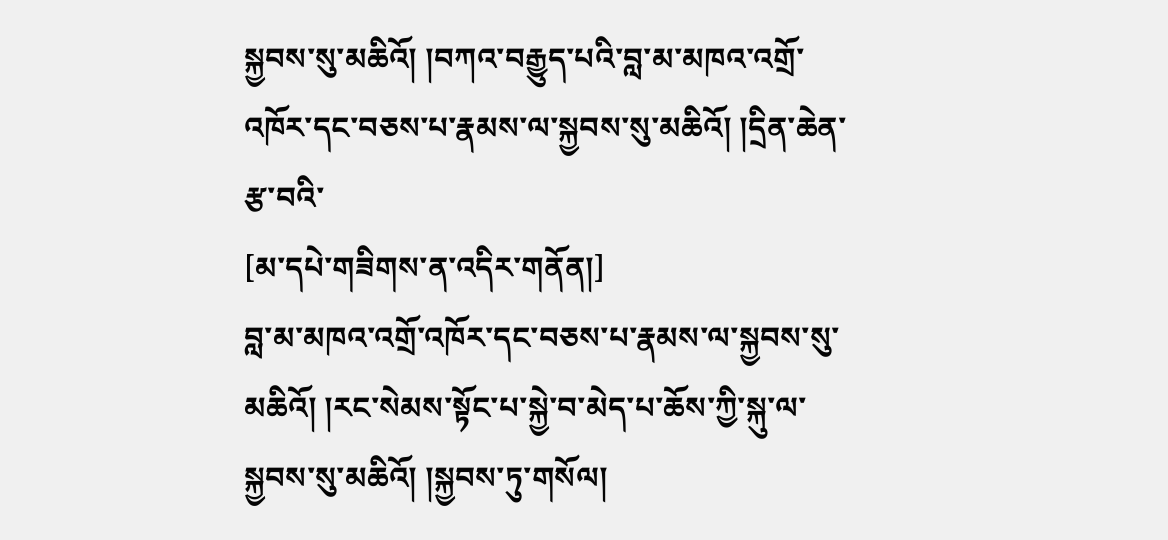སྐྱབས་སུ་མཆིའོ། །བཀའ་བརྒྱུད་པའི་བླ་མ་མཁའ་འགྲོ་འཁོར་དང་བཅས་པ་རྣམས་ལ་སྐྱབས་སུ་མཆིའོ། །དྲིན་ཆེན་རྩ་བའི་
[མ་དཔེ་གཟིགས་ན་འདིར་གནོན།]
བླ་མ་མཁའ་འགྲོ་འཁོར་དང་བཅས་པ་རྣམས་ལ་སྐྱབས་སུ་མཆིའོ། །རང་སེམས་སྟོང་པ་སྐྱེ་བ་མེད་པ་ཆོས་ཀྱི་སྐུ་ལ་སྐྱབས་སུ་མཆིའོ། །སྐྱབས་ཏུ་གསོལ།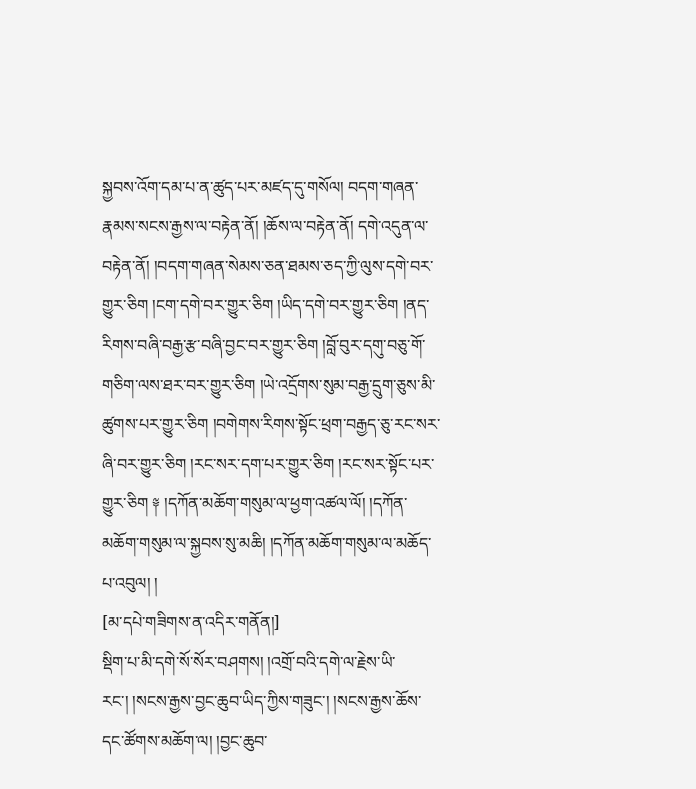སྐྱབས་འོག་དམ་པ་ན་ཚུད་པར་མཛད་དུ་གསོལ། བདག་གཞན་རྣམས་སངས་རྒྱས་ལ་བརྟེན་ནོ། །ཆོས་ལ་བརྟེན་ནོ། དགེ་འདུན་ལ་བརྟེན་ནོ། །བདག་གཞན་སེམས་ཅན་ཐམས་ཅད་ཀྱི་ལུས་དགེ་བར་གྱུར་ཅིག །ངག་དགེ་བར་གྱུར་ཅིག །ཡིད་དགེ་བར་གྱུར་ཅིག །ནད་རིགས་བཞི་བརྒྱ་རྩ་བཞི་བྱང་བར་གྱུར་ཅིག །བློ་བུར་དགུ་བཅུ་གོ་གཅིག་ལས་ཐར་བར་གྱུར་ཅིག །ཡེ་འདྲོགས་སུམ་བརྒྱ་དྲུག་ཅུས་མི་ཚུགས་པར་གྱུར་ཅིག །བགེགས་རིགས་སྟོང་ཕྲག་བརྒྱད་ཅུ་རང་སར་ཞི་བར་གྱུར་ཅིག །རང་སར་དག་པར་གྱུར་ཅིག །རང་སར་སྟོང་པར་གྱུར་ཅིག ༈ །དཀོན་མཆོག་གསུམ་ལ་ཕྱག་འཚལ་ལོ། །དཀོན་མཆོག་གསུམ་ལ་སྐྱབས་སུ་མཆི། །དཀོན་མཆོག་གསུམ་ལ་མཆོད་པ་འབུལ། །
[མ་དཔེ་གཟིགས་ན་འདིར་གནོན།]
སྡིག་པ་མི་དགེ་སོ་སོར་བཤགས། །འགྲོ་བའི་དགེ་ལ་རྗེས་ཡི་རང་། །སངས་རྒྱས་བྱང་ཆུབ་ཡིད་ཀྱིས་གཟུང་། །སངས་རྒྱས་ཆོས་དང་ཚོགས་མཆོག་ལ། །བྱང་ཆུབ་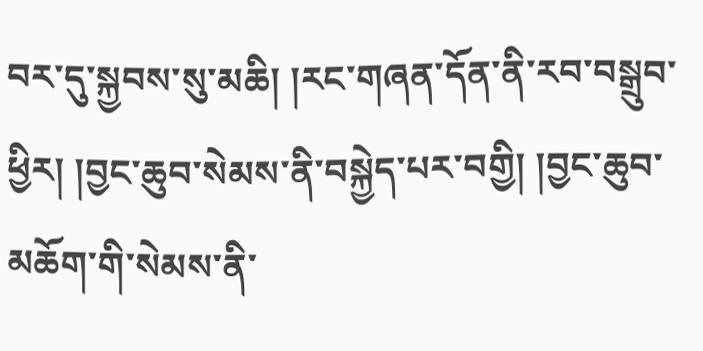བར་དུ་སྐྱབས་སུ་མཆི། །རང་གཞན་དོན་ནི་རབ་བསྒྲུབ་ཕྱིར། །བྱང་ཆུབ་སེམས་ནི་བསྐྱེད་པར་བགྱི། །བྱང་ཆུབ་མཆོག་གི་སེམས་ནི་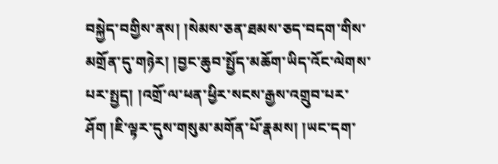བསྐྱེད་བགྱིས་ནས། །སེམས་ཅན་ཐམས་ཅད་བདག་གིས་མགྲོན་དུ་གཉེར། །བྱང་ཆུབ་སྤྱོད་མཆོག་ཡིད་འོང་ལེགས་པར་སྤྱད། །འགྲོ་ལ་ཕན་ཕྱིར་སངས་རྒྱས་འགྲུབ་པར་ཤོག །ཇི་ལྟར་དུས་གསུམ་མགོན་པོ་རྣམས། །ཡང་དག་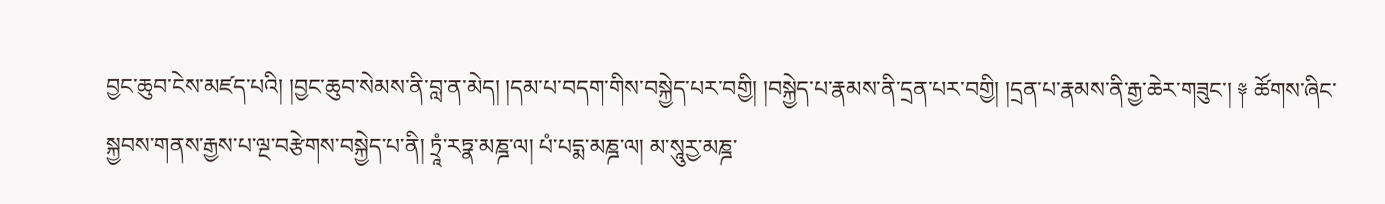བྱང་ཆུབ་ངེས་མཛད་པའི། །བྱང་ཆུབ་སེམས་ནི་བླ་ན་མེད། །དམ་པ་བདག་གིས་བསྐྱེད་པར་བགྱི། །བསྐྱེད་པ་རྣམས་ནི་དྲན་པར་བགྱི། །དྲན་པ་རྣམས་ནི་རྒྱ་ཆེར་གཟུང་། ༈ ཚོགས་ཞིང་སྐྱབས་གནས་རྒྱས་པ་ལྔ་བརྩེགས་བསྐྱེད་པ་ནི། ཏྲཱཾ་རཏྣ་མཎྜ་ལ། པཾ་པདྨ་མཎྜ་ལ། མ་སཱུརྱ་མཎྜ་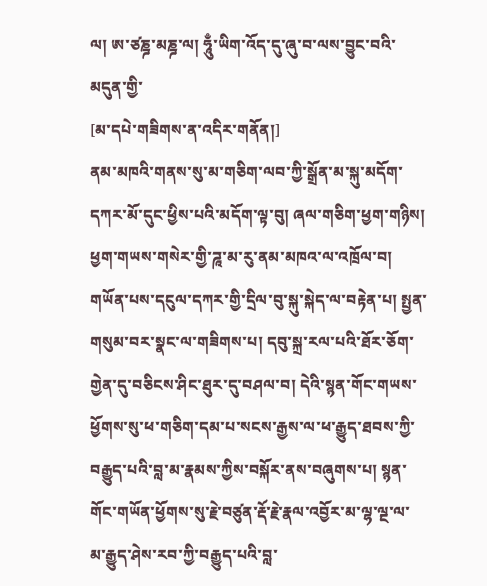ལ། ཨ་ཙཎྜ་མཎྜ་ལ། ཧཱུྃ་ཡིག་འོད་དུ་ཞུ་བ་ལས་བྱུང་བའི་མདུན་གྱི་
[མ་དཔེ་གཟིགས་ན་འདིར་གནོན།]
ནམ་མཁའི་གནས་སུ་མ་གཅིག་ལབ་ཀྱི་སྒྲོན་མ་སྐུ་མདོག་དཀར་མོ་དུང་ཕྱིས་པའི་མདོག་ལྟ་བུ། ཞལ་གཅིག་ཕྱག་གཉིས། ཕྱག་གཡས་གསེར་གྱི་ཌཱ་མ་རུ་ནམ་མཁའ་ལ་འཁྲོལ་བ། གཡོན་པས་དངུལ་དཀར་གྱི་དྲིལ་བུ་སྐུ་སྐེད་ལ་བརྟེན་པ། སྤྱན་གསུམ་བར་སྣང་ལ་གཟིགས་པ། དབུ་སྐྲ་རལ་པའི་ཐོར་ཅོག་གྱེན་དུ་བཅིངས་ཤིང་ཐུར་དུ་བཤལ་བ། དེའི་སྙན་གོང་གཡས་ཕྱོགས་སུ་ཕ་གཅིག་དམ་པ་སངས་རྒྱས་ལ་ཕ་རྒྱུད་ཐབས་ཀྱི་བརྒྱུད་པའི་བླ་མ་རྣམས་ཀྱིས་བསྐོར་ནས་བཞུགས་པ། སྙན་གོང་གཡོན་ཕྱོགས་སུ་རྗེ་བཙུན་རྡོ་རྗེ་རྣལ་འབྱོར་མ་ལྷ་ལྔ་ལ་མ་རྒྱུད་ཤེས་རབ་ཀྱི་བརྒྱུད་པའི་བླ་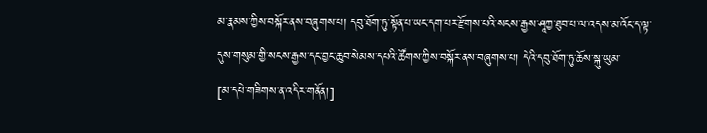མ་རྣམས་ཀྱིས་བསྐོར་ནས་བཞུགས་པ། དབུ་ཐོག་ཏུ་སྟོན་པ་ཡང་དག་པར་རྫོགས་པའི་སངས་རྒྱས་ཤཱཀྱ་ཐུབ་པ་ལ་འདས་མ་འོང་ད་ལྟ་དུས་གསུམ་གྱི་སངས་རྒྱས་དང་བྱང་ཆུབ་སེམས་དཔའི་ཚོགས་ཀྱིས་བསྐོར་ནས་བཞུགས་པ། དེའི་དབུ་ཐོག་ཏུ་ཆོས་སྐུ་ཡུམ་
[མ་དཔེ་གཟིགས་ན་འདིར་གནོན།]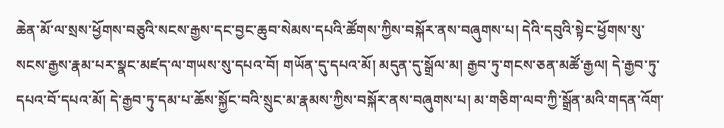ཆེན་མོ་ལ་སྲས་ཕྱོགས་བཅུའི་སངས་རྒྱས་དང་བྱང་ཆུབ་སེམས་དཔའི་ཚོགས་ཀྱིས་བསྐོར་ནས་བཞུགས་པ། དེའི་དབུའི་སྟེང་ཕྱོགས་སུ་སངས་རྒྱས་རྣམ་པར་སྣང་མཛད་ལ་གཡས་སུ་དཔའ་བོ། གཡོན་དུ་དཔའ་མོ། མདུན་དུ་སྒྲོལ་མ། རྒྱབ་ཏུ་གངས་ཅན་མཚོ་རྒྱལ། དེ་རྒྱབ་ཏུ་དཔའ་བོ་དཔའ་མོ། དེ་རྒྱབ་ཏུ་དམ་པ་ཆོས་སྐྱོང་བའི་སྲུང་མ་རྣམས་ཀྱིས་བསྐོར་ནས་བཞུགས་པ། མ་གཅིག་ལབ་ཀྱི་སྒྲོན་མའི་གདན་འོག་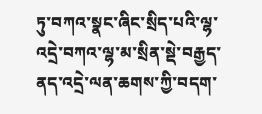ཏུ་བཀའ་སྣང་ཞིང་སྲིད་པའི་ལྷ་འདྲེ་བཀའ་ལྷ་མ་སྲིན་སྡེ་བརྒྱད་ནད་འདྲེ་ལན་ཆགས་ཀྱི་བདག་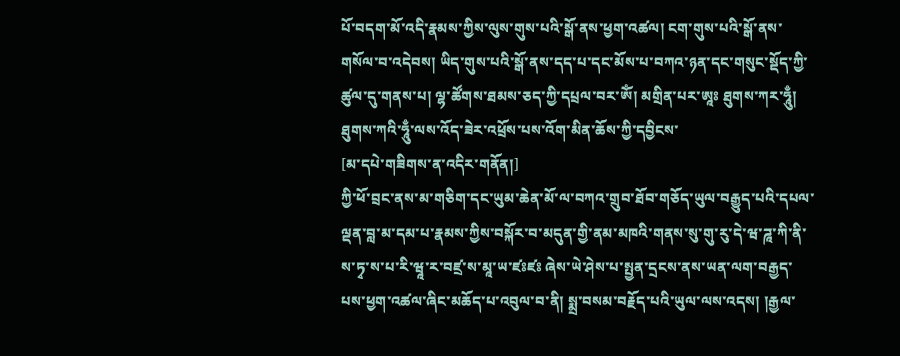པོ་བདག་མོ་འདི་རྣམས་ཀྱིས་ལུས་གུས་པའི་སྒོ་ནས་ཕྱག་འཚལ། ངག་གུས་པའི་སྒོ་ནས་གསོལ་བ་འདེབས། ཡིད་གུས་པའི་སྒོ་ནས་དད་པ་དང་མོས་པ་བཀའ་ཉན་དང་གསུང་སྡོད་ཀྱི་ཚུལ་དུ་གནས་པ། ལྷ་ཚོགས་ཐམས་ཅད་ཀྱི་དཔྲལ་བར་ཨོཾ། མགྲིན་པར་ཨཱཿ ཐུགས་ཀར་ཧཱུྃ། ཐུགས་ཀའི་ཧཱུྃ་ལས་འོད་ཟེར་འཕྲོས་པས་འོག་མིན་ཆོས་ཀྱི་དབྱིངས་
[མ་དཔེ་གཟིགས་ན་འདིར་གནོན།]
ཀྱི་ཕོ་བྲང་ནས་མ་གཅིག་དང་ཡུམ་ཆེན་མོ་ལ་བཀའ་གྲུབ་ཐོབ་གཅོད་ཡུལ་བརྒྱུད་པའི་དཔལ་ལྡན་བླ་མ་དམ་པ་རྣམས་ཀྱིས་བསྐོར་བ་མདུན་གྱི་ནམ་མཁའི་གནས་སུ་གུ་རུ་དེ་ཝ་ཌཱ་ཀི་ནི་ས་ཏྭ་ས་པ་རི་ཝཱ་ར་བཛྲ་ས་མཱ་ཡ་ཛཿཛཿ ཞེས་ཡེ་ཤེས་པ་སྤྱན་དྲངས་ནས་ཡན་ལག་བརྒྱད་པས་ཕྱག་འཚལ་ཞིང་མཆོད་པ་འབུལ་བ་ནི། སྨྲ་བསམ་བརྗོད་པའི་ཡུལ་ལས་འདས། །རྒྱལ་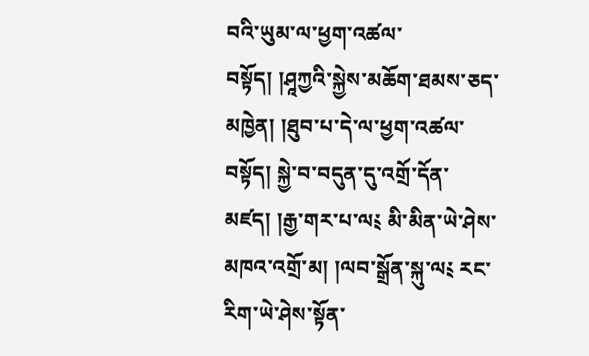བའི་ཡུམ་ལ་ཕྱག་འཚལ་བསྟོད། །ཤཱཀྱའི་སྐྱེས་མཆོག་ཐམས་ཅད་མཁྱེན། །ཐུབ་པ་དེ་ལ་ཕྱག་འཚལ་བསྟོད། སྐྱེ་བ་བདུན་དུ་འགྲོ་དོན་མཛད། །རྒྱ་གར་པ་ལ༴ མི་མིན་ཡེ་ཤེས་མཁའ་འགྲོ་མ། །ལབ་སྒྲོན་སྐུ་ལ༴ རང་རིག་ཡེ་ཤེས་སྟོན་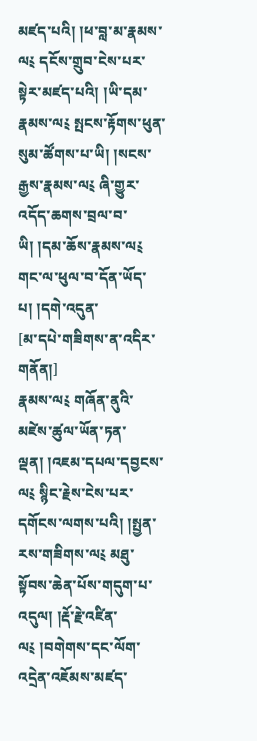མཛད་པའི། །ཕ་བླ་མ་རྣམས་ལ༴ དངོས་གྲུབ་ངེས་པར་སྟེར་མཛད་པའི། །ཡི་དམ་རྣམས་ལ༴ སྤངས་རྟོགས་ཕུན་སུམ་ཚོགས་པ་ཡི། །སངས་རྒྱས་རྣམས་ལ༴ ཞི་གྱུར་འདོད་ཆགས་བྲལ་བ་ཡི། །དམ་ཆོས་རྣམས་ལ༴ གང་ལ་ཕུལ་བ་དོན་ཡོད་པ། །དགེ་འདུན་
[མ་དཔེ་གཟིགས་ན་འདིར་གནོན།]
རྣམས་ལ༴ གཞོན་ནུའི་མཛེས་ཚུལ་ཡོན་ཏན་ལྡན། །འཇམ་དཔལ་དབྱངས་ལ༴ སྙིང་རྗེས་ངེས་པར་དགོངས་ལགས་པའི། །སྤྱན་རས་གཟིགས་ལ༴ མཐུ་སྟོབས་ཆེན་པོས་གདུག་པ་འདུལ། །རྡོ་རྗེ་འཛིན་ལ༴ །བགེགས་དང་ལོག་འདྲེན་འཇོམས་མཛད་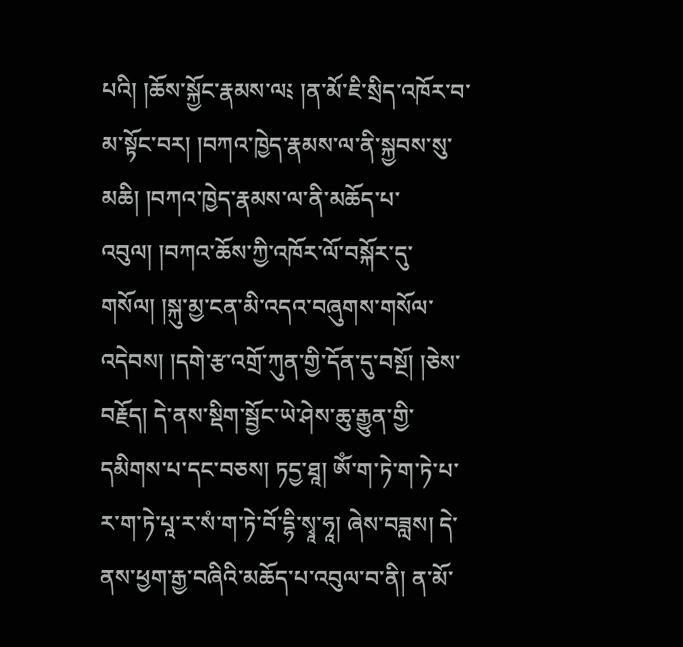པའི། །ཆོས་སྐྱོང་རྣམས་ལ༴ །ན་མོ་ཇི་སྲིད་འཁོར་བ་མ་སྟོང་བར། །བཀའ་ཁྱེད་རྣམས་ལ་ནི་སྐྱབས་སུ་མཆི། །བཀའ་ཁྱེད་རྣམས་ལ་ནི་མཆོད་པ་འབུལ། །བཀའ་ཆོས་ཀྱི་འཁོར་ལོ་བསྐོར་དུ་གསོལ། །སྐུ་མྱ་ངན་མི་འདའ་བཞུགས་གསོལ་འདེབས། །དགེ་རྩ་འགྲོ་ཀུན་གྱི་དོན་དུ་བསྔོ། །ཅེས་བརྗོད། དེ་ནས་སྡིག་སྦྱོང་ཡེ་ཤེས་ཆུ་རྒྱུན་གྱི་དམིགས་པ་དང་བཅས། ཏདྱ་ཐཱ། ཨོཾ་ག་ཏེ་ག་ཏེ་པ་ར་ག་ཏེ་པཱ་ར་སཾ་ག་ཏེ་བོ་དྷི་སྭཱ་ཧཱ། ཞེས་བཟླས། དེ་ནས་ཕྱག་རྒྱ་བཞིའི་མཆོད་པ་འབུལ་བ་ནི། ན་མོ་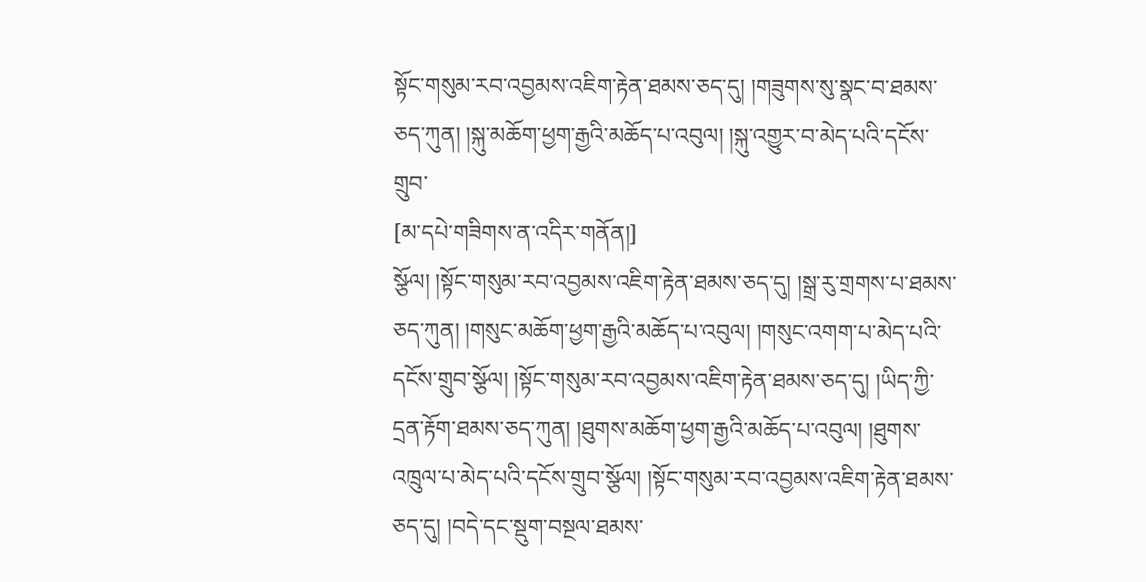སྟོང་གསུམ་རབ་འབྱམས་འཇིག་རྟེན་ཐམས་ཅད་དུ། །གཟུགས་སུ་སྣང་བ་ཐམས་ཅད་ཀུན། །སྐུ་མཆོག་ཕྱག་རྒྱའི་མཆོད་པ་འབུལ། །སྐུ་འགྱུར་བ་མེད་པའི་དངོས་གྲུབ་
[མ་དཔེ་གཟིགས་ན་འདིར་གནོན།]
སྩོལ། །སྟོང་གསུམ་རབ་འབྱམས་འཇིག་རྟེན་ཐམས་ཅད་དུ། །སྒྲ་རུ་གྲགས་པ་ཐམས་ཅད་ཀུན། །གསུང་མཆོག་ཕྱག་རྒྱའི་མཆོད་པ་འབུལ། །གསུང་འགག་པ་མེད་པའི་དངོས་གྲུབ་སྩོལ། །སྟོང་གསུམ་རབ་འབྱམས་འཇིག་རྟེན་ཐམས་ཅད་དུ། །ཡིད་ཀྱི་དྲན་རྟོག་ཐམས་ཅད་ཀུན། །ཐུགས་མཆོག་ཕྱག་རྒྱའི་མཆོད་པ་འབུལ། །ཐུགས་འཁྲུལ་པ་མེད་པའི་དངོས་གྲུབ་སྩོལ། །སྟོང་གསུམ་རབ་འབྱམས་འཇིག་རྟེན་ཐམས་ཅད་དུ། །བདེ་དང་སྡུག་བསྔལ་ཐམས་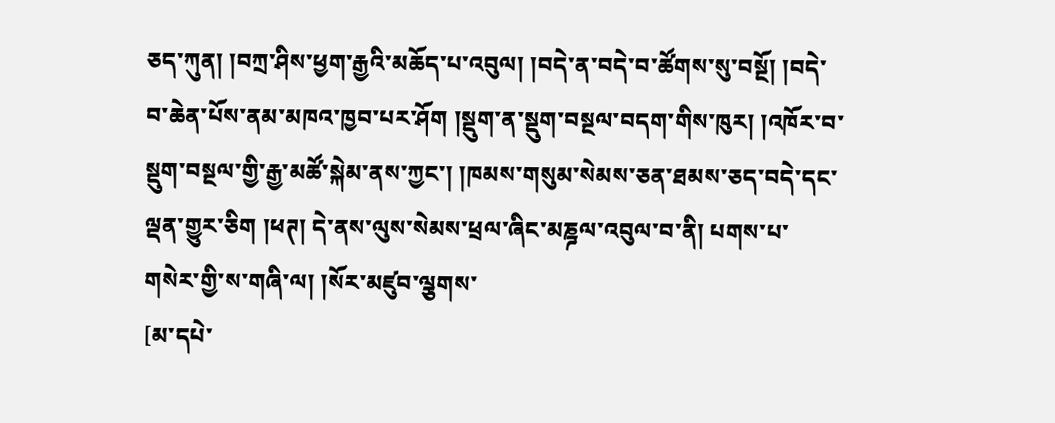ཅད་ཀུན། །བཀྲ་ཤིས་ཕྱག་རྒྱའི་མཆོད་པ་འབུལ། །བདེ་ན་བདེ་བ་ཚོགས་སུ་བསྔོ། །བདེ་བ་ཆེན་པོས་ནམ་མཁའ་ཁྱབ་པར་ཤོག །སྡུག་ན་སྡུག་བསྔལ་བདག་གིས་ཁུར། །འཁོར་བ་སྡུག་བསྔལ་གྱི་རྒྱ་མཚོ་སྐེམ་ནས་ཀྱང་། །ཁམས་གསུམ་སེམས་ཅན་ཐམས་ཅད་བདེ་དང་ལྡན་གྱུར་ཅིག །ཕཊ། དེ་ནས་ལུས་སེམས་ཕྲལ་ཞིང་མཎྜལ་འབུལ་བ་ནི། པགས་པ་གསེར་གྱི་ས་གཞི་ལ། །སོར་མཛུབ་ལྕགས་
[མ་དཔེ་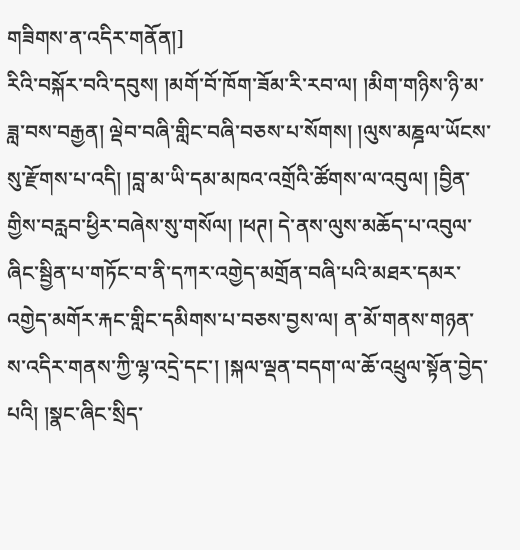གཟིགས་ན་འདིར་གནོན།]
རིའི་བསྐོར་བའི་དབུས། །མགོ་བོ་ཁོག་ཟོམ་རི་རབ་ལ། །མིག་གཉིས་ཉི་མ་ཟླ་བས་བརྒྱན། ལྡེབ་བཞི་གླིང་བཞི་བཅས་པ་སོགས། །ལུས་མཎྜལ་ཡོངས་སུ་རྫོགས་པ་འདི། །བླ་མ་ཡི་དམ་མཁའ་འགྲོའི་ཚོགས་ལ་འབུལ། །བྱིན་གྱིས་བརླབ་ཕྱིར་བཞེས་སུ་གསོལ། །ཕཊ། དེ་ནས་ལུས་མཆོད་པ་འབུལ་ཞིང་སྦྱིན་པ་གཏོང་བ་ནི་དཀར་འགྱེད་མགྲོན་བཞི་པའི་མཐར་དམར་འགྱེད་མགོར་རྐང་གླིང་དམིགས་པ་བཅས་བྱས་ལ། ན་མོ་གནས་གཉན་ས་འདིར་གནས་ཀྱི་ལྷ་འདྲེ་དང་། །སྐལ་ལྡན་བདག་ལ་ཆོ་འཕྲུལ་སྟོན་བྱེད་པའི། །སྣང་ཞིང་སྲིད་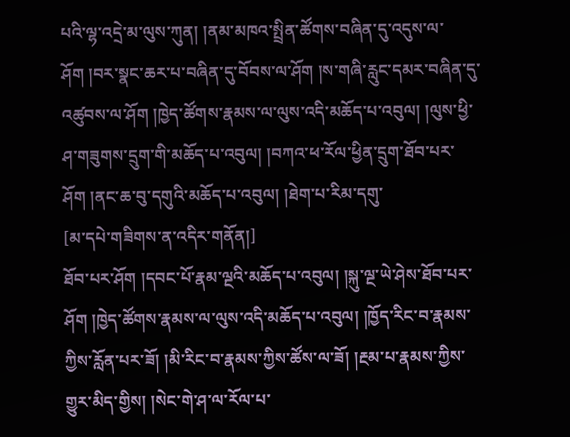པའི་ལྷ་འདྲེ་མ་ལུས་ཀུན། །ནམ་མཁའ་སྤྲིན་ཚོགས་བཞིན་དུ་འདུས་ལ་ཤོག །བར་སྣང་ཆར་པ་བཞིན་དུ་བོབས་ལ་ཤོག །ས་གཞི་རླུང་དམར་བཞིན་དུ་འཚུབས་ལ་ཤོག །ཁྱེད་ཚོགས་རྣམས་ལ་ལུས་འདི་མཆོད་པ་འབུལ། །ལུས་ཕྱི་ཤ་གཟུགས་དྲུག་གི་མཆོད་པ་འབུལ། །བཀའ་ཕ་རོལ་ཕྱིན་དྲུག་ཐོབ་པར་ཤོག །ནང་ཆ་བུ་དགུའི་མཆོད་པ་འབུལ། །ཐེག་པ་རིམ་དགུ་
[མ་དཔེ་གཟིགས་ན་འདིར་གནོན།]
ཐོབ་པར་ཤོག །དབང་པོ་རྣམ་ལྔའི་མཆོད་པ་འབུལ། །སྐུ་ལྔ་ཡེ་ཤེས་ཐོབ་པར་ཤོག །ཁྱེད་ཚོགས་རྣམས་ལ་ལུས་འདི་མཆོད་པ་འབུལ། །ཁྱོད་རིང་བ་རྣམས་ཀྱིས་རློན་པར་ཟོ། །མི་རིང་བ་རྣམས་ཀྱིས་ཚོས་ལ་ཟོ། །རྔམ་པ་རྣམས་ཀྱིས་གྱུར་མིད་གྱིས། །སེང་གེ་ཤ་ལ་རོལ་པ་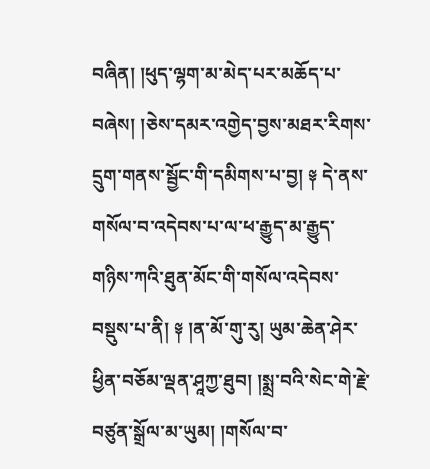བཞིན། །ཕུད་ལྷག་མ་མེད་པར་མཆོད་པ་བཞེས། །ཅེས་དམར་འགྱེད་བྱས་མཐར་རིགས་དྲུག་གནས་སྦྱོང་གི་དམིགས་པ་བྱ། ༈ དེ་ནས་གསོལ་བ་འདེབས་པ་ལ་ཕ་རྒྱུད་མ་རྒྱུད་གཉིས་ཀའི་ཐུན་མོང་གི་གསོལ་འདེབས་བསྡུས་པ་ནི། ༈ །ན་མོ་གུ་རུ། ཡུམ་ཆེན་ཤེར་ཕྱིན་བཅོམ་ལྡན་ཤཱཀྱ་ཐུབ། །སྨྲ་བའི་སེང་གེ་རྗེ་བཙུན་སྒྲོལ་མ་ཡུམ། །གསོལ་བ་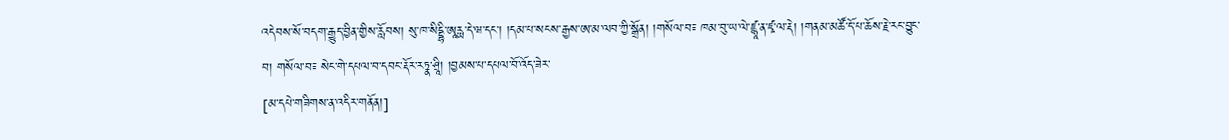འདེབས་སོ་བདག་རྒྱུད་བྱིན་གྱིས་རློབས། སུ་ཁ་སིདྡྷི་ཨཱརྻ་དེ་ཝ་དང་། །དམ་པ་སངས་རྒྱས་ཨ་མ་ལབ་ཀྱི་སྒྲོན། །གསོལ་བ༴ ཁམ་བུ་ཡ་ལེ་ཛྙཱ་ན་ཛྭ་ལ་རྡེ། །གནམ་མཚོ་དོ་པ་ཆོས་རྗེ་རང་བྱུང་བ། གསོལ་བ༴ སེང་གེ་དཔལ་བ་དབང་རྡོར་རཏྣ་ཤྲཱི། །བྱམས་པ་དཔལ་བོ་འོད་ཟེར་
[མ་དཔེ་གཟིགས་ན་འདིར་གནོན།]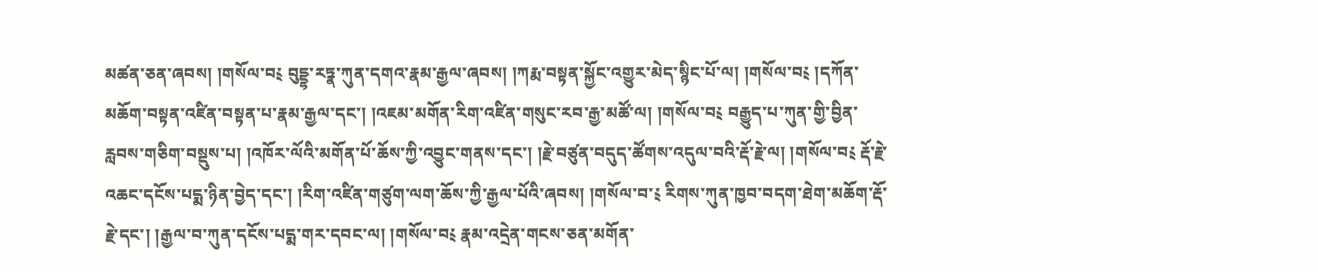མཚན་ཅན་ཞབས། །གསོལ་བ༴ བུདྡྷ་རཏྣ་ཀུན་དགའ་རྣམ་རྒྱལ་ཞབས། །ཀརྨ་བསྟན་སྐྱོང་འགྱུར་མེད་སྙིང་པོ་ལ། །གསོལ་བ༴ །དཀོན་མཆོག་བསྟན་འཛིན་བསྟན་པ་རྣམ་རྒྱལ་དང་། །འཇམ་མགོན་རིག་འཛིན་གསུང་རབ་རྒྱ་མཚོ་ལ། །གསོལ་བ༴ བརྒྱུད་པ་ཀུན་གྱི་བྱིན་རླབས་གཅིག་བསྡུས་པ། །འཁོར་ལོའི་མགོན་པོ་ཆོས་ཀྱི་འབྱུང་གནས་དང་། །རྗེ་བཙུན་བདུད་ཚོགས་འདུལ་བའི་རྡོ་རྗེ་ལ། །གསོལ་བ༴ རྡོ་རྗེ་འཆང་དངོས་པདྨ་ཉིན་བྱེད་དང་། །རིག་འཛིན་གཙུག་ལག་ཆོས་ཀྱི་རྒྱལ་པོའི་ཞབས། །གསོལ་བ་༴ རིགས་ཀུན་ཁྱབ་བདག་ཐེག་མཆོག་རྡོ་རྗེ་དང་། །རྒྱལ་བ་ཀུན་དངོས་པདྨ་གར་དབང་ལ། །གསོལ་བ༴ རྣམ་འདྲེན་གངས་ཅན་མགོན་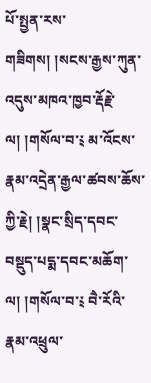པོ་སྤྱན་རས་གཟིགས། །སངས་རྒྱས་ཀུན་འདུས་མཁའ་ཁྱབ་རྡོརྗེ་ལ། །གསོལ་བ་༴ མ་འོངས་རྣམ་འདྲེན་རྒྱལ་ཚབས་ཆོས་ཀྱི་རྗེ། །སྣང་སྲིད་དབང་བསྡུད་པདྨ་དབང་མཆོག་ལ། །གསོལ་བ་༴ བཻ་རོའི་རྣམ་འཕྲུལ་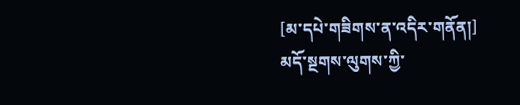[མ་དཔེ་གཟིགས་ན་འདིར་གནོན།]
མདོ་སྔགས་ལུགས་ཀྱི་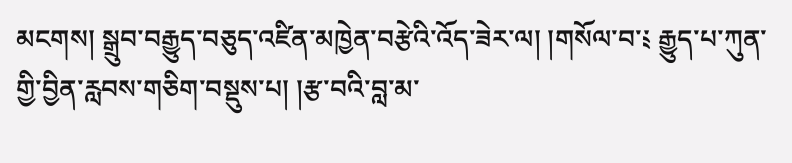མངགས། སྒྲུབ་བརྒྱུད་བཅུད་འཛིན་མཁྱེན་བརྩེའི་འོད་ཟེར་ལ། །གསོལ་བ་༴ རྒྱུད་པ་ཀུན་གྱི་བྱིན་རླབས་གཅིག་བསྡུས་པ། །རྩ་བའི་བླ་མ་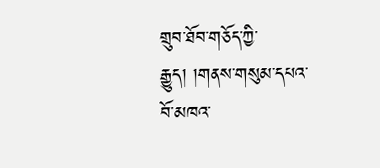གྲུབ་ཐོབ་གཅོད་ཀྱི་རྒྱུད། །གནས་གསུམ་དཔའ་བོ་མཁའ་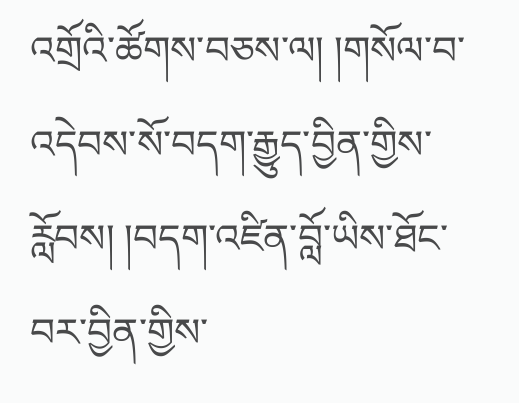འགྲོའི་ཚོགས་བཅས་ལ། །གསོལ་བ་འདེབས་སོ་བདག་རྒྱུད་བྱིན་གྱིས་རློབས། །བདག་འཛིན་བློ་ཡིས་ཐོང་བར་བྱིན་གྱིས་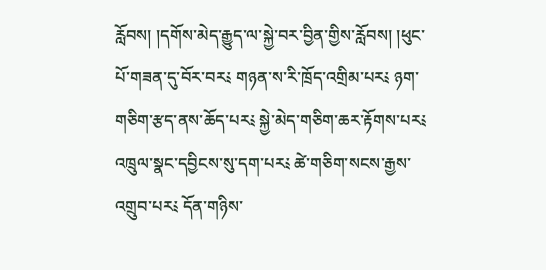རློབས། །དགོས་མེད་རྒྱུད་ལ་སྐྱེ་བར་བྱིན་གྱིས་རློབས། །ཕུང་པོ་གཟན་དུ་བོར་བར༴ གཉན་ས་རི་ཁྲོད་འགྲིམ་པར༴ ཉག་གཅིག་རྩད་ནས་ཆོད་པར༴ སྐྱེ་མེད་གཅིག་ཆར་རྟོགས་པར༴ འཁྲུལ་སྣང་དབྱིངས་སུ་དག་པར༴ ཚེ་གཅིག་སངས་རྒྱས་འགྲུབ་པར༴ དོན་གཉིས་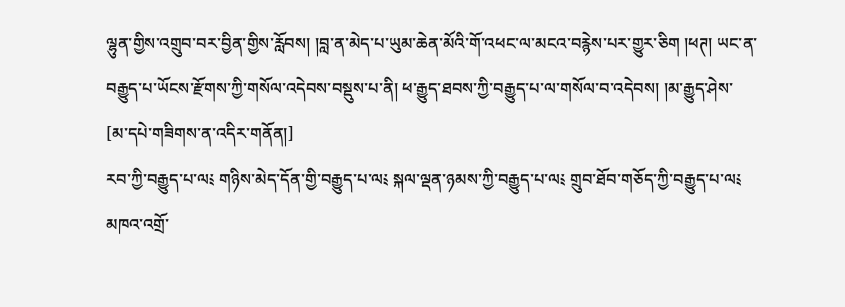ལྷུན་གྱིས་འགྲུབ་བར་བྱིན་གྱིས་རློབས། །བླ་ན་མེད་པ་ཡུམ་ཆེན་མོའི་གོ་འཕང་ལ་མངའ་བརྙེས་པར་གྱུར་ཅིག །ཕཊ། ཡང་ན་བརྒྱུད་པ་ཡོངས་རྫོགས་ཀྱི་གསོལ་འདེབས་བསྡུས་པ་ནི། ཕ་རྒྱུད་ཐབས་ཀྱི་བརྒྱུད་པ་ལ་གསོལ་བ་འདེབས། །མ་རྒྱུད་ཤེས་
[མ་དཔེ་གཟིགས་ན་འདིར་གནོན།]
རབ་ཀྱི་བརྒྱུད་པ་ལ༴ གཉིས་མེད་དོན་གྱི་བརྒྱུད་པ་ལ༴ སྐལ་ལྡན་ཉམས་ཀྱི་བརྒྱུད་པ་ལ༴ གྲུབ་ཐོབ་གཅོད་ཀྱི་བརྒྱུད་པ་ལ༴ མཁའ་འགྲོ་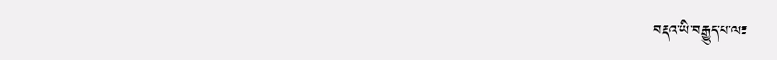བརྡའ་ཡི་བརྒྱུད་པ་ལ༴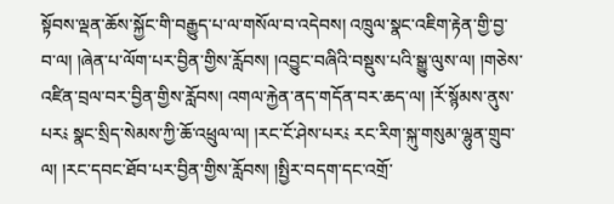སྟོབས་ལྡན་ཆོས་སྐྱོང་གི་བརྒྱུད་པ་ལ་གསོལ་བ་འདེབས། འཁྲུལ་སྣང་འཇིག་རྟེན་གྱི་བྱ་བ་ལ། །ཞེན་པ་ལོག་པར་བྱིན་གྱིས་རློབས། །འབྱུང་བཞིའི་བསྡུས་པའི་སྒྱུ་ལུས་ལ། །གཅེས་འཛིན་བྲལ་བར་བྱིན་གྱིས་རློབས། འགལ་རྐྱེན་ནད་གདོན་བར་ཆད་ལ། །རོ་སྙོམས་ནུས་པར༴ སྣང་སྲིད་སེམས་ཀྱི་ཆོ་འཕྲུལ་ལ། །རང་ངོ་ཤེས་པར༴ རང་རིག་སྐུ་གསུམ་ལྷུན་གྲུབ་ལ། །རང་དབང་ཐོབ་པར་བྱིན་གྱིས་རློབས། །སྤྱིར་བདག་དང་འགྲོ་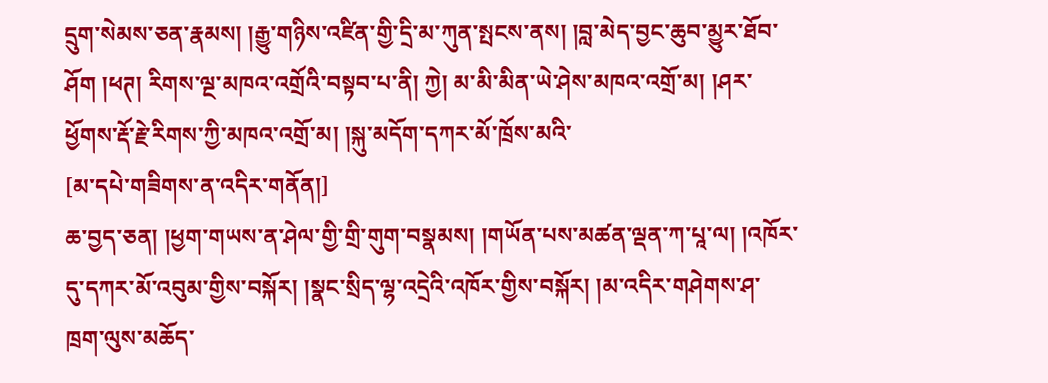དྲུག་སེམས་ཅན་རྣམས། །རྒྱུ་གཉིས་འཛིན་གྱི་དྲི་མ་ཀུན་སྤངས་ནས། །བླ་མེད་བྱང་ཆུབ་མྱུར་ཐོབ་ཤོག །ཕཊ། རིགས་ལྔ་མཁའ་འགྲོའི་བསྟབ་པ་ནི། ཀྱེ། མ་མི་མིན་ཡེ་ཤེས་མཁའ་འགྲོ་མ། །ཤར་ཕྱོགས་རྡོ་རྗེ་རིགས་ཀྱི་མཁའ་འགྲོ་མ། །སྐུ་མདོག་དཀར་མོ་ཁྲོས་མའི་
[མ་དཔེ་གཟིགས་ན་འདིར་གནོན།]
ཆ་བྱད་ཅན། །ཕྱག་གཡས་ན་ཤེལ་གྱི་གྲི་གུག་བསྣམས། །གཡོན་པས་མཚན་ལྡན་ཀ་པཱ་ལ། །འཁོར་དུ་དཀར་མོ་འབུམ་གྱིས་བསྐོར། །སྣང་སྲིད་ལྷ་འདྲེའི་འཁོར་གྱིས་བསྐོར། །མ་འདིར་གཤེགས་ཤ་ཁྲག་ལུས་མཆོད་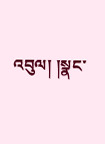འབུལ། །སྣང་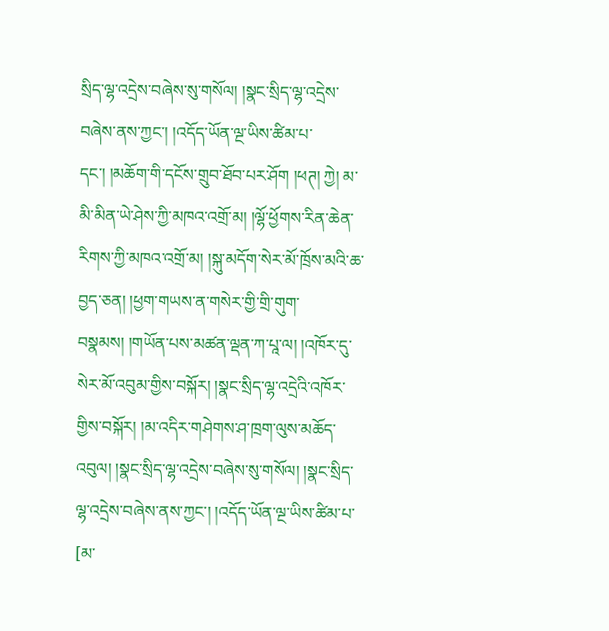སྲིད་ལྷ་འདྲེས་བཞེས་སུ་གསོལ། །སྣང་སྲིད་ལྷ་འདྲེས་བཞེས་ནས་ཀྱང་། །འདོད་ཡོན་ལྔ་ཡིས་ཚིམ་པ་དང་། །མཆོག་གི་དངོས་གྲུབ་ཐོབ་པར་ཤོག །ཕཊ། ཀྱེ། མ་མི་མིན་ཡེ་ཤེས་ཀྱི་མཁའ་འགྲོ་མ། །ལྷོ་ཕྱོགས་རིན་ཆེན་རིགས་ཀྱི་མཁའ་འགྲོ་མ། །སྐུ་མདོག་སེར་མོ་ཁྲོས་མའི་ཆ་བྱད་ཅན། །ཕྱག་གཡས་ན་གསེར་གྱི་གྲི་གུག་བསྣམས། །གཡོན་པས་མཚན་ལྡན་ཀ་པཱ་ལ། །འཁོར་དུ་སེར་མོ་འབུམ་གྱིས་བསྐོར། །སྣང་སྲིད་ལྷ་འདྲེའི་འཁོར་གྱིས་བསྐོར། །མ་འདིར་གཤེགས་ཤ་ཁྲག་ལུས་མཆོད་འབུལ། །སྣང་སྲིད་ལྷ་འདྲེས་བཞེས་སུ་གསོལ། །སྣང་སྲིད་ལྷ་འདྲེས་བཞེས་ནས་ཀྱང་། །འདོད་ཡོན་ལྔ་ཡིས་ཚིམ་པ་
[མ་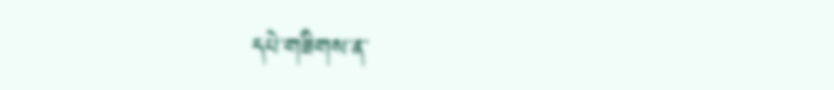དཔེ་གཟིགས་ན་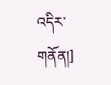འདིར་གནོན།]